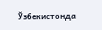Ўзбекистонда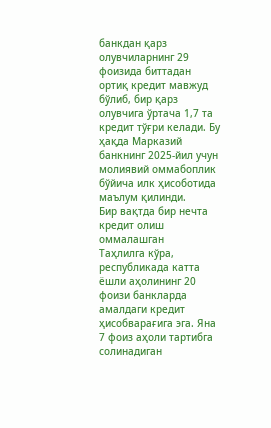банкдан қарз олувчиларнинг 29 фоизида биттадан ортиқ кредит мавжуд бўлиб, бир қарз олувчига ўртача 1,7 та кредит тўғри келади. Бу ҳақда Марказий банкнинг 2025-йил учун молиявий оммабоплик бўйича илк ҳисоботида маълум қилинди.
Бир вақтда бир нечта кредит олиш оммалашган
Таҳлилга кўра, республикада катта ёшли аҳолининг 20 фоизи банкларда амалдаги кредит ҳисобварағига эга. Яна 7 фоиз аҳоли тартибга солинадиган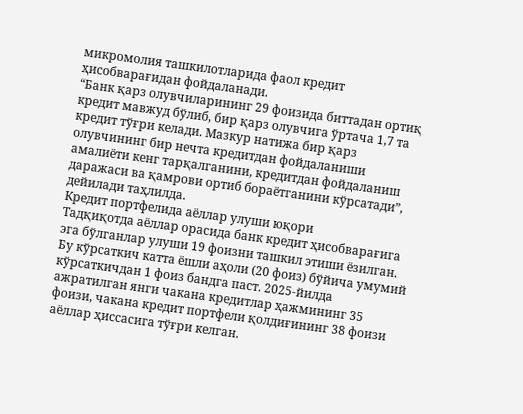микромолия ташкилотларида фаол кредит ҳисобварағидан фойдаланади.
“Банк қарз олувчиларининг 29 фоизида биттадан ортиқ кредит мавжуд бўлиб, бир қарз олувчига ўртача 1,7 та кредит тўғри келади. Мазкур натижа бир қарз олувчининг бир нечта кредитдан фойдаланиши амалиёти кенг тарқалганини, кредитдан фойдаланиш даражаси ва қамрови ортиб бораётганини кўрсатади”, дейилади таҳлилда.
Кредит портфелида аёллар улуши юқори
Тадқиқотда аёллар орасида банк кредит ҳисобварағига эга бўлганлар улуши 19 фоизни ташкил этиши ёзилган. Бу кўрсаткич катта ёшли аҳоли (20 фоиз) бўйича умумий кўрсаткичдан 1 фоиз бандга паст. 2025-йилда ажратилган янги чакана кредитлар ҳажмининг 35 фоизи, чакана кредит портфели қолдиғининг 38 фоизи аёллар ҳиссасига тўғри келган.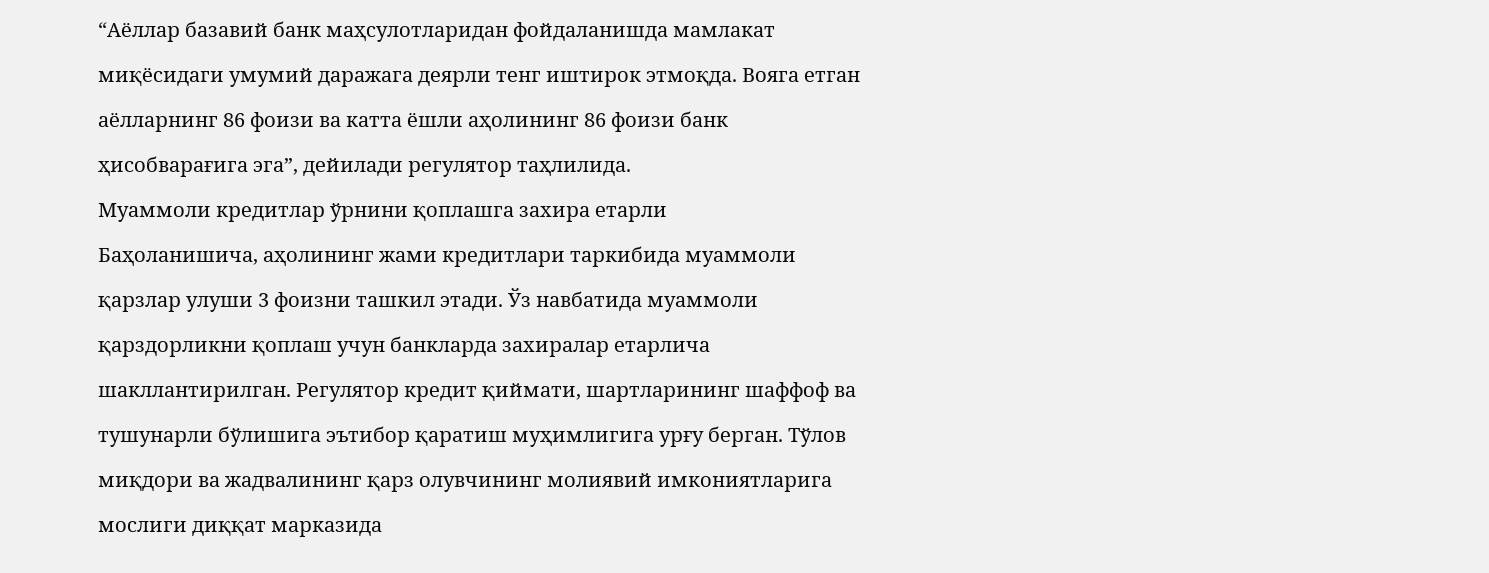“Аёллар базавий банк маҳсулотларидан фойдаланишда мамлакат миқёсидаги умумий даражага деярли тенг иштирок этмоқда. Вояга етган аёлларнинг 86 фоизи ва катта ёшли аҳолининг 86 фоизи банк ҳисобварағига эга”, дейилади регулятор таҳлилида.
Муаммоли кредитлар ўрнини қоплашга захира етарли
Баҳоланишича, аҳолининг жами кредитлари таркибида муаммоли қарзлар улуши 3 фоизни ташкил этади. Ўз навбатида муаммоли қарздорликни қоплаш учун банкларда захиралар етарлича шакллантирилган. Регулятор кредит қиймати, шартларининг шаффоф ва тушунарли бўлишига эътибор қаратиш муҳимлигига урғу берган. Тўлов миқдори ва жадвалининг қарз олувчининг молиявий имкониятларига мослиги диққат марказида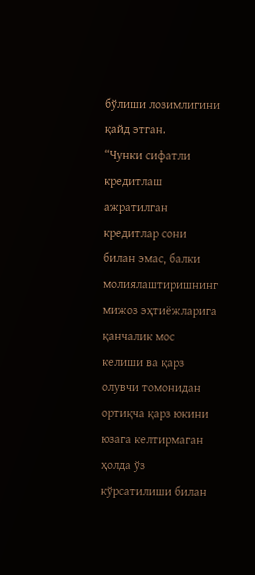бўлиши лозимлигини қайд этган.
“Чунки сифатли кредитлаш ажратилган кредитлар сони билан эмас, балки молиялаштиришнинг мижоз эҳтиёжларига қанчалик мос келиши ва қарз олувчи томонидан ортиқча қарз юкини юзага келтирмаган ҳолда ўз кўрсатилиши билан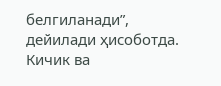белгиланади”, дейилади ҳисоботда.
Кичик ва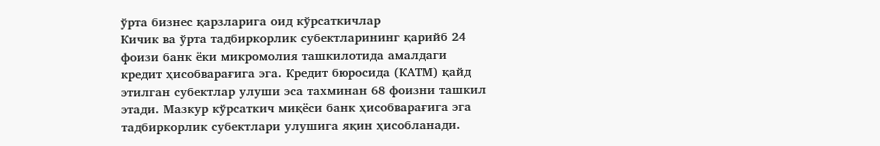ўрта бизнес қарзларига оид кўрсаткичлар
Кичик ва ўрта тадбиркорлик субектларининг қарийб 24 фоизи банк ёки микромолия ташкилотида амалдаги кредит ҳисобварағига эга. Кредит бюросида (КАТМ) қайд этилган субектлар улуши эса тахминан 68 фоизни ташкил этади. Мазкур кўрсаткич миқёси банк ҳисобварағига эга тадбиркорлик субектлари улушига яқин ҳисобланади.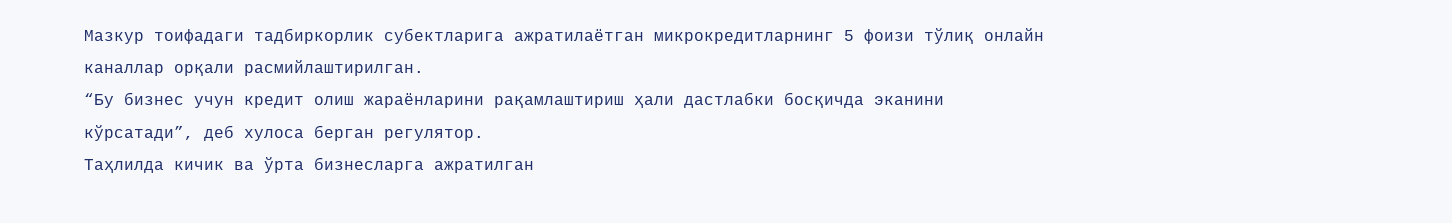Мазкур тоифадаги тадбиркорлик субектларига ажратилаётган микрокредитларнинг 5 фоизи тўлиқ онлайн каналлар орқали расмийлаштирилган.
“Бу бизнес учун кредит олиш жараёнларини рақамлаштириш ҳали дастлабки босқичда эканини кўрсатади”, деб хулоса берган регулятор.
Таҳлилда кичик ва ўрта бизнесларга ажратилган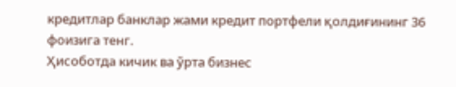кредитлар банклар жами кредит портфели қолдиғининг 36 фоизига тенг.
Ҳисоботда кичик ва ўрта бизнес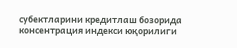субектларини кредитлаш бозорида консентрация индекси юқорилиги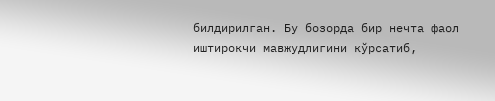билдирилган. Бу бозорда бир нечта фаол иштирокчи мавжудлигини кўрсатиб,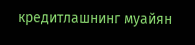кредитлашнинг муайян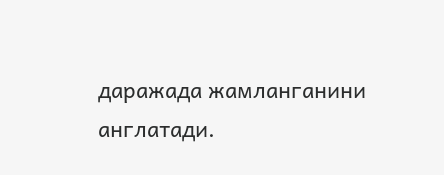даражада жамланганини англатади.